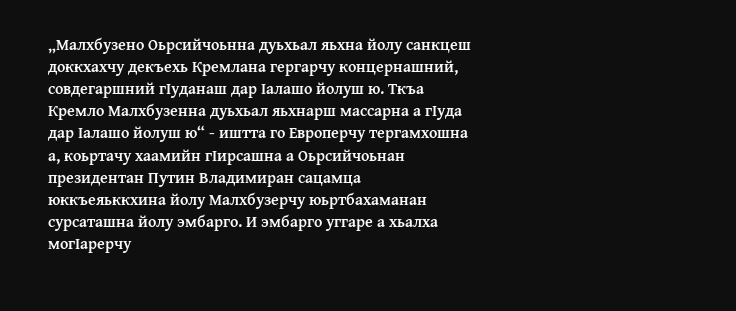„Малхбузено Оьрсийчоьнна дуьхьал яьхна йолу санкцеш доккхахчу декъехь Кремлана гергарчу концернашний, совдегаршний гIуданаш дар Iалашо йолуш ю. Ткъа Кремло Малхбузенна дуьхьал яьхнарш массарна а гIуда дар Iалашо йолуш ю“ - иштта го Европерчу тергамхошна а, коьртачу хаамийн гIирсашна а Оьрсийчоьнан президентан Путин Владимиран сацамца юккъеяьккхина йолу Малхбузерчу юьртбахаманан сурсаташна йолу эмбарго. И эмбарго уггаре а хьалха могIарерчу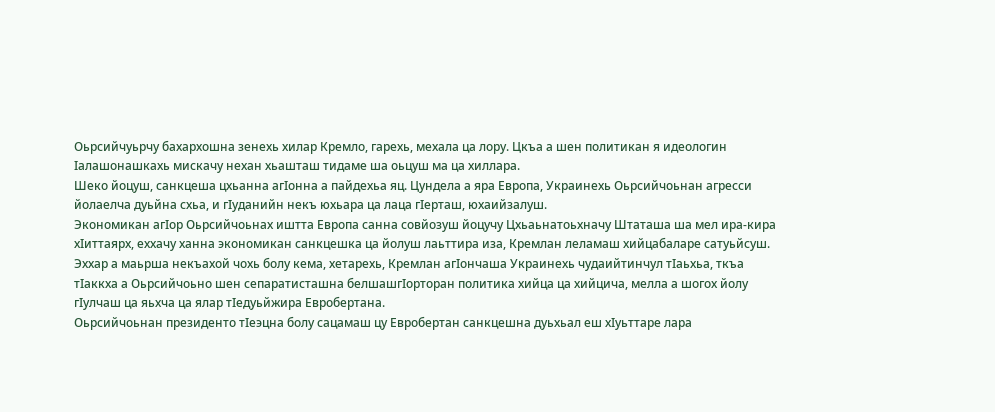Оьрсийчуьрчу бахархошна зенехь хилар Кремло, гарехь, мехала ца лору. Цкъа а шен политикан я идеологин Iалашонашкахь мискачу нехан хьашташ тидаме ша оьцуш ма ца хиллара.
Шеко йоцуш, санкцеша цхьанна агIонна а пайдехьа яц. Цундела а яра Европа, Украинехь Оьрсийчоьнан агресси йолаелча дуьйна схьа, и гIуданийн некъ юхьара ца лаца гIерташ, юхаийзалуш.
Экономикан агIор Оьрсийчоьнах иштта Европа санна совйозуш йоцучу Цхьаьнатоьхначу Штаташа ша мел ира-кира хIиттаярх, еххачу ханна экономикан санкцешка ца йолуш лаьттира иза, Кремлан леламаш хийцабаларе сатуьйсуш.
Эххар а маьрша некъахой чохь болу кема, хетарехь, Кремлан агIончаша Украинехь чудаийтинчул тIаьхьа, ткъа тIаккха а Оьрсийчоьно шен сепаратисташна белшашгIорторан политика хийца ца хийцича, мелла а шогох йолу гIулчаш ца яьхча ца ялар тIедуьйжира Евробертана.
Оьрсийчоьнан президенто тIеэцна болу сацамаш цу Евробертан санкцешна дуьхьал еш хIуьттаре лара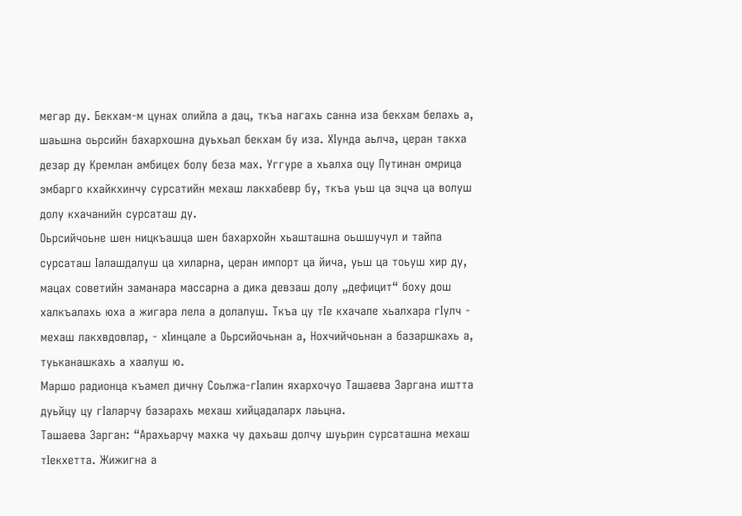мегар ду. Бекхам-м цунах олийла а дац, ткъа нагахь санна иза бекхам белахь а, шаьшна оьрсийн бахархошна дуьхьал бекхам бу иза. ХIунда аьлча, церан такха дезар ду Кремлан амбицех болу беза мах. Уггуре а хьалха оцу Путинан омрица эмбарго кхайкхинчу сурсатийн мехаш лакхабевр бу, ткъа уьш ца эцча ца волуш долу кхачанийн сурсаташ ду.
Оьрсийчоьне шен ницкъашца шен бахархойн хьашташна оьшшучул и тайпа сурсаташ Iалашдалуш ца хиларна, церан импорт ца йича, уьш ца тоьуш хир ду, мацах советийн заманара массарна а дика девзаш долу „дефицит“ боху дош халкъалахь юха а жигара лела а долалуш. Ткъа цу тIе кхачале хьалхара гIулч - мехаш лакхвдовлар, - хIинцале а Оьрсийочьнан а, Нохчийчоьнан а базаршкахь а, туьканашкахь а хаалуш ю.
Маршо радионца къамел дичну Соьлжа-гIалин яхархочуо Ташаева Заргана иштта дуьйцу цу гIаларчу базарахь мехаш хийцадаларх лаьцна.
Ташаева Зарган: “Арахьарчу махка чу дахьаш долчу шуьрин сурсаташна мехаш тIекхетта. Жижигна а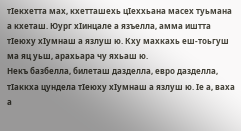тIекхетта мах, кхетташехь цIеххьана масех туьмана а кхеташ. Юург хIинцале а язъелла, амма иштта тIеюху хIумнаш а язлуш ю. Кху махкахь еш-тоьгуш ма яц уьш, арахьара чу яхьаш ю.
Некъ базбелла, билеташ дазделла, евро дазделла, тIаккха цундела тIеюху хIумнаш а язлуш ю. Iе а, ваха а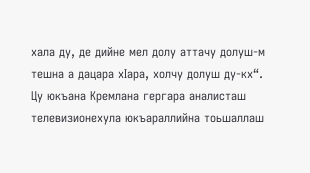хала ду, де дийне мел долу аттачу долуш-м тешна а дацара хIара, холчу долуш ду-кх“.
Цу юкъана Кремлана гергара аналисташ телевизионехула юкъараллийна тоьшаллаш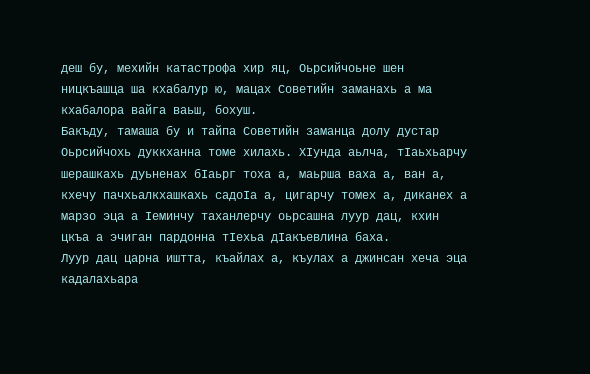деш бу, мехийн катастрофа хир яц, Оьрсийчоьне шен ницкъашца ша кхабалур ю, мацах Советийн заманахь а ма кхабалора вайга ваьш, бохуш.
Бакъду, тамаша бу и тайпа Советийн заманца долу дустар Оьрсийчохь дуккханна томе хилахь. ХIунда аьлча, тIаьхьарчу шерашкахь дуьненах бIаьрг тоха а, маьрша ваха а, ван а, кхечу пачхьалкхашкахь садоIа а, цигарчу томех а, диканех а марзо эца а Iеминчу таханлерчу оьрсашна луур дац, кхин цкъа а эчиган пардонна тIехьа дIакъевлина баха.
Луур дац царна иштта, къайлах а, къулах а джинсан хеча эца кадалахьара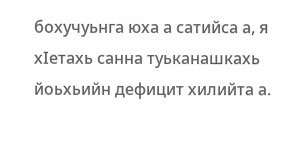бохучуьнга юха а сатийса а, я хIетахь санна туьканашкахь йоьхьийн дефицит хилийта а.